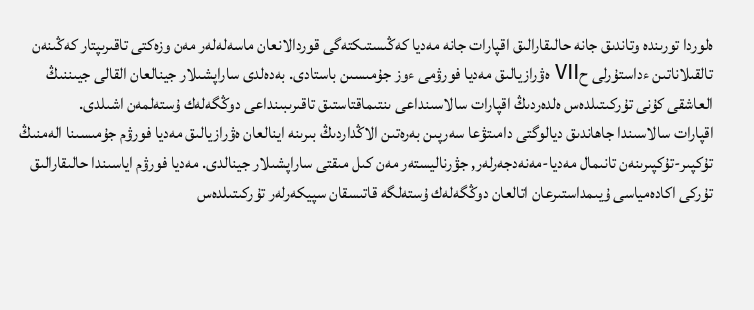ەلوردا تورىندە وتاندىق جانە حالىقارالىق اقپارات جانە مەديا كەڭىستىكتەگى قوردالانعان ماسەلەلەر مەن وزەكتى تاقىرىپتار كەڭىنەن تالقىلاناتىن ءداستۇرلى حVII ەۋرازيالىق مەديا فورۋمى ءوز جۇمىسىن باستادى. بەدەلدى ساراپشىلار جينالعان القالى جيىننىڭ العاشقى كۇنى تۇركىتىلدەس ەلدەردىڭ اقپارات سالاسىنداعى ىنتىماقتاستىق تاقىرىبىنداعى دوڭگەلەك ۇستەلمەن اشىلدى.
اقپارات سالاسىندا جاھاندىق ديالوگتى دامىتۋعا سەرپىن بەرەتىن الاڭداردىڭ بىرىنە اينالعان ەۋرازيالىق مەديا فورۋم جۇمىسىنا الەمنىڭ تۇكپىر-تۇكپىرىنەن تانىمال مەديا-مەنەدجەرلەر, جۋرناليستەر مەن كىل مىقتى ساراپشىلار جينالدى. مەديا فورۋم اياسىندا حالىقارالىق تۇركى اكادەمياسى ۇيىمداستىرعان اتالعان دوڭگەلەك ۇستەلگە قاتىسقان سپيكەرلەر تۇركىتىلدەس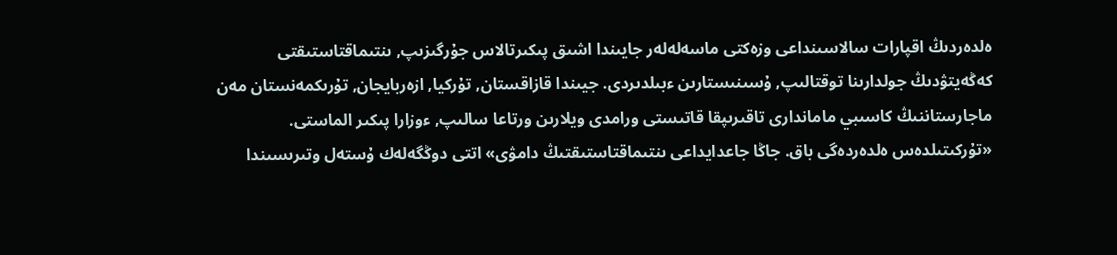ەلدەردىڭ اقپارات سالاسىنداعى وزەكتى ماسەلەلەر جايىندا اشىق پىكىرتالاس جۇرگىزىپ, ىنتىماقتاستىقتى كەڭەيتۋدىڭ جولدارىنا توقتالىپ, ۇسىنىستارىن ءبىلدىردى. جيىندا قازاقستان, تۇركيا, ازەربايجان, تۇرىكمەنستان مەن ماجارستاننىڭ كاسىبي ماماندارى تاقىرىپقا قاتىستى ورامدى ويلارىن ورتاعا سالىپ, ءوزارا پىكىر الماستى.
«تۇركىتىلدەس ەلدەردەگى باق. جاڭا جاعدايداعى ىنتىماقتاستىقتىڭ دامۋى» اتتى دوڭگەلەك ۇستەل وتىرىسىندا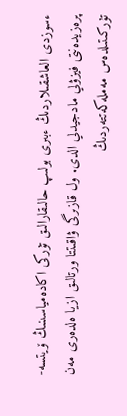ءسوزدى العاشقىلاردىڭ ءبىرى بولىپ حالىقارالىق تۇركى اكادەمياسىنىڭ ۆيتسە-پرەزيدەنتى فيزۋلي مادجيدلي الدى. ول قازىرگى ۋاقىتتا ورتالىق ازيا ەلدەرى مەن تۇركىتىلدەس مەملەكەتتەردىڭ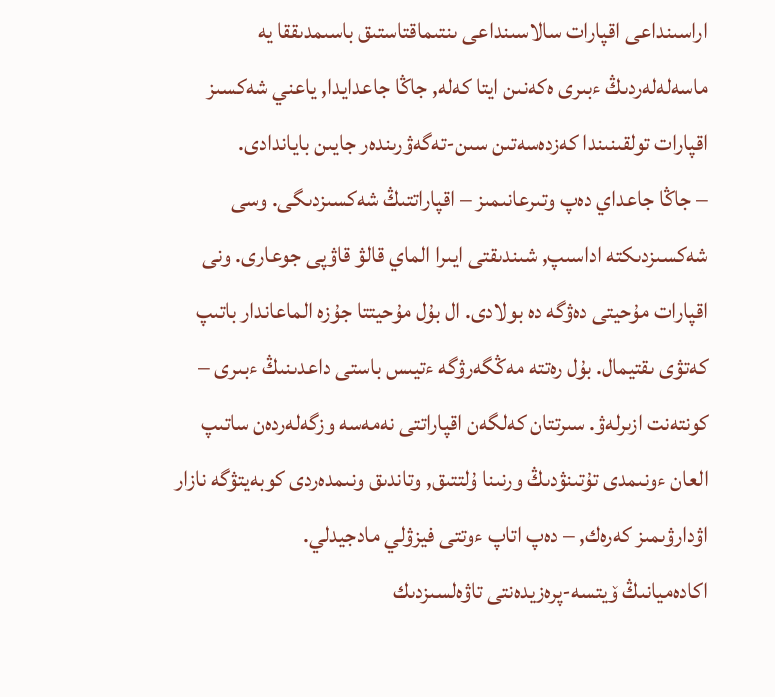اراسىنداعى اقپارات سالاسىنداعى ىنتىماقتاستىق باسىمدىققا يە ماسەلەلەردىڭ ءبىرى ەكەنىن ايتا كەلە, جاڭا جاعدايدا, ياعني شەكسىز اقپارات تولقىنىندا كەزدەسەتىن سىن-تەگەۋرىندەر جايىن باياندادى.
– جاڭا جاعداي دەپ وتىرعانىمىز – اقپاراتتىڭ شەكسىزدىگى. وسى شەكسىزدىكتە اداسىپ, شىندىقتى ايىرا الماي قالۋ قاۋپى جوعارى. ونى اقپارات مۇحيتى دەۋگە دە بولادى. ال بۇل مۇحيتتا جۇزە الماعاندار باتىپ كەتۋى ىقتيمال. بۇل رەتتە مەڭگەرۋگە ءتيىس باستى داعدىنىڭ ءبىرى – كونتەنت ازىرلەۋ. سىرتتان كەلگەن اقپاراتتى نەمەسە وزگەلەردەن ساتىپ العان ءونىمدى تۇتىنۋدىڭ ورنىنا ۇلتتىق, وتاندىق ونىمدەردى كوبەيتۋگە نازار اۋدارۋىمىز كەرەك, – دەپ اتاپ ءوتتى فيزۋلي مادجيدلي.
اكادەميانىڭ ۆيتسە-پرەزيدەنتى تاۋەلسىزدىك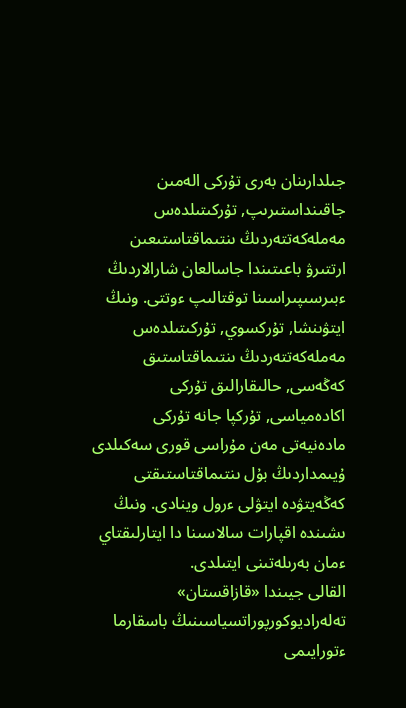جىلدارىنان بەرى تۇركى الەمىن جاقىنداستىرىپ, تۇركىتىلدەس مەملەكەتتەردىڭ ىنتىماقتاستىعىن ارتتىرۋ باعىتىندا جاسالعان شارالاردىڭ ءبىرسىپىراسىنا توقتالىپ ءوتتى. ونىڭ ايتۋىنشا, تۇركسوي, تۇركىتىلدەس مەملەكەتتەردىڭ ىنتىماقتاستىق كەڭەسى, حالىقارالىق تۇركى اكادەمياسى, تۇركپا جانە تۇركى مادەنيەتى مەن مۇراسى قورى سەكىلدى ۇيىمداردىڭ بۇل ىنتىماقتاستىقتى كەڭەيتۋدە ايتۋلى ءرول وينادى. ونىڭ ىشىندە اقپارات سالاسىنا دا ايتارلىقتاي ءمان بەرىلەتىنى ايتىلدى.
القالى جيىندا «قازاقستان» تەلەراديوكورپوراتسياسىنىڭ باسقارما ءتورايىمى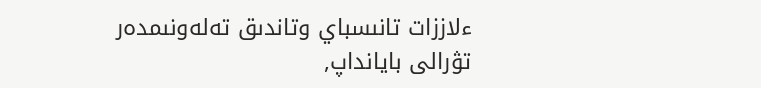ءلاززات تانىسباي وتاندىق تەلەونىمدەر تۋرالى بايانداپ,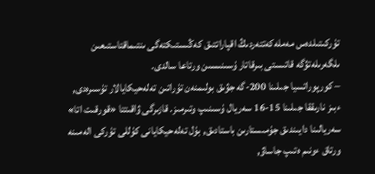تۇركىتىلدەس مەملەكەتتەردىڭ اقپاراتتىق كەڭىستىكتەگى ىنتىماقتاستىعىن ىلگەرىلەتۋگە قاتىستى بىرقاتار ۇسىنىسىن ورتاعا سالدى.
– كورپوراتسيا جىلىنا 200-گە جۋىق بولىمنەن تۇراتىن تەلەحيكايالار تۇسىرەدى, ءبىز نارىققا جىلىنا 15-16 سەريال ۇسىنىپ وتىرمىز. قازىرگى ۋاقىتتا «قورقىت اتا» سەريالىنا دايىندىق جۇمىستارىن باستادىق, بۇل تەلەحيكايانى كۇللى تۇركى الەمىنە ورتاق ءونىم ەتىپ جاساۋ,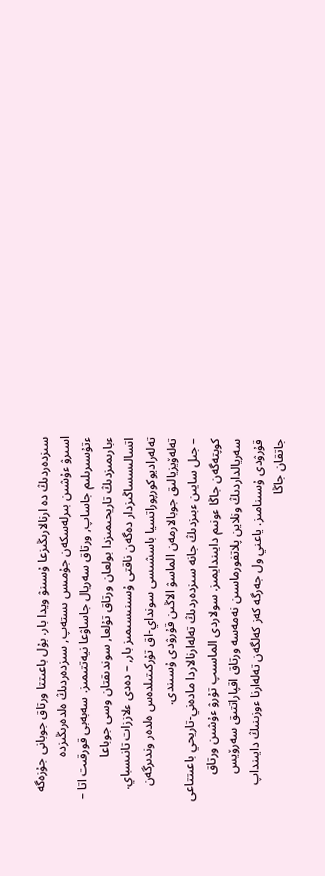سىزدەردىڭ دە ارنالارىڭىزعا ۇسىنۋ ويدا بار. بۇل باعىتتا ورتاق جوبانى جۇزەگە اسىرۋ ءۇشىن بىرلەسكەن جۇمىس ىستەپ, سىزدەردىڭ ەلدەرىڭىزدە ءتۇسىرىلىم جاساپ, ورتاق سەريال جاساۋعا نيەتتىمىز. سەبەبى قورقىت اتا – ءبارىمىزدىڭ تاريحىمىزدا بولعان ورتاق تۇلعا, سوندىقتان وسى جوباعا اتسالىسساڭىزدار دەگەن ناقتى ۇسىنىسىمىز بار, – دەدى ءلاززات تانىسباي.
تەلەراديوكورپوراتسيا باسشىسى سونداي-اق تۇركىتىلدەس ەلدەر وندىرگەن تەلەۆيزيالىق جوبالارمەن الماسۋ الاڭىن قۇرۋدى ۇسىندى.
– جىل سايىن ءبىزدىڭ جانە سىزدەردىڭ تەلەارنالاردا مادەني-تاريحي باعىتتاعى كوپتەگەن جاڭا ءونىم دايىندايمىز. سولاردى الماسىپ تۇرۋ ءۇشىن ورتاق سەريالداردىڭ ونلاين پلاتفورماسىن نەمەسە ورتاق اقپاراتتىق سەرۆيس قۇرۋدى ۇسىنامىز. ياعني ول جەرگە كەز كەلگەن تەلەارنا ءوزىنىڭ دايىنداپ جاتقان جاڭا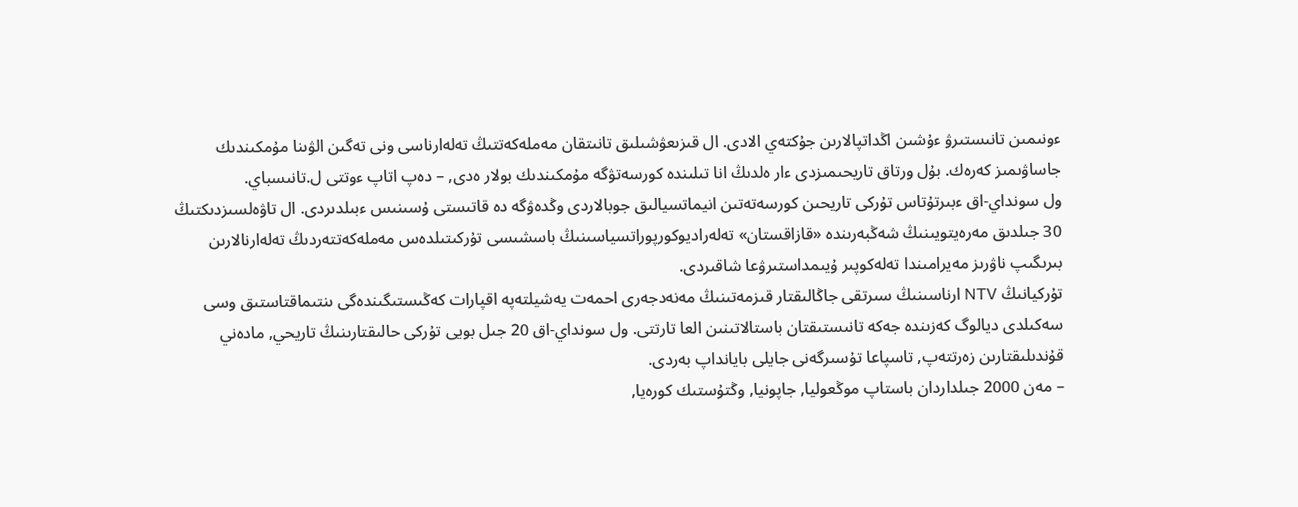ءونىمىن تانىستىرۋ ءۇشىن اڭداتپالارىن جۇكتەي الادى. ال قىزىعۋشىلىق تانىتقان مەملەكەتتىڭ تەلەارناسى ونى تەگىن الۋىنا مۇمكىندىك جاساۋىمىز كەرەك. بۇل ورتاق تاريحىمىزدى ءار ەلدىڭ انا تىلىندە كورسەتۋگە مۇمكىندىك بولار ەدى, – دەپ اتاپ ءوتتى ل.تانىسباي.
ول سونداي-اق ءبىرتۇتاس تۇركى تاريحىن كورسەتەتىن انيماتسيالىق جوبالاردى وڭدەۋگە دە قاتىستى ۇسىنىس ءبىلدىردى. ال تاۋەلسىزدىكتىڭ 30 جىلدىق مەرەيتويىنىڭ شەڭبەرىندە «قازاقستان» تەلەراديوكورپوراتسياسىنىڭ باسشىسى تۇركىتىلدەس مەملەكەتتەردىڭ تەلەارنالارىن بىرىگىپ ناۋرىز مەيرامىندا تەلەكوپىر ۇيىمداستىرۋعا شاقىردى.
تۇركيانىڭ NTV ارناسىنىڭ سىرتقى جاڭالىقتار قىزمەتىنىڭ مەنەدجەرى احمەت يەشيلتەپە اقپارات كەڭىستىگىندەگى ىنتىماقتاستىق وسى سەكىلدى ديالوگ كەزىندە جەكە تانىستىقتان باستالاتىنىن العا تارتتى. ول سونداي-اق 20 جىل بويى تۇركى حالىقتارىنىڭ تاريحي, مادەني قۇندىلىقتارىن زەرتتەپ, تاسپاعا تۇسىرگەنى جايلى بايانداپ بەردى.
– مەن 2000 جىلداردان باستاپ موڭعوليا, جاپونيا, وڭتۇستىك كورەيا,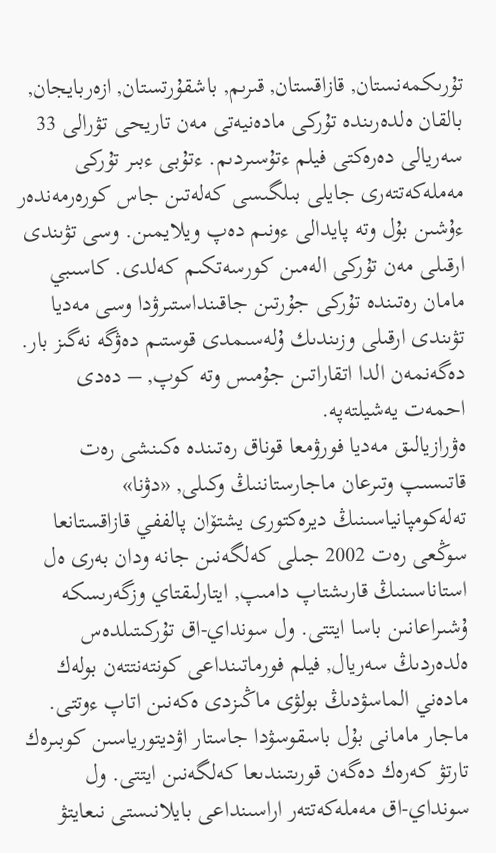تۇرىكمەنستان, قازاقستان, قىرىم, باشقۇرتستان, ازەربايجان, بالقان ەلدەرىندە تۇركى مادەنيەتى مەن تاريحى تۋرالى 33 سەريالى دەرەكتى فيلم ءتۇسىردىم. ءتۇبى ءبىر تۇركى مەملەكەتتەرى جايلى بىلگىسى كەلەتىن جاس كورەرمەندەر ءۇشىن بۇل وتە پايدالى ءونىم دەپ ويلايمىن. وسى تۋىندى ارقىلى مەن تۇركى الەمىن كورسەتكىم كەلدى. كاسىبي مامان رەتىندە تۇركى جۇرتىن جاقىنداستىرۋدا وسى مەديا تۋىندى ارقىلى وزىندىك ۇلەسىمدى قوستىم دەۋگە نەگىز بار. دەگەنمەن الدا اتقاراتىن جۇمىس وتە كوپ, – دەدى احمەت يەشيلتەپە.
ەۋرازيالىق مەديا فورۋمعا قوناق رەتىندە ەكىنشى رەت قاتىسىپ وتىرعان ماجارستاننىڭ وكىلى, «دۋنا» تەلەكومپانياسىنىڭ ديرەكتورى يشتۆان پالففي قازاقستانعا سوڭعى رەت 2002 جىلى كەلگەنىن جانە ودان بەرى ەل استاناسىنىڭ قارىشتاپ دامىپ, ايتارلىقتاي وزگەرىسكە ۇشىراعانىن باسا ايتتى. ول سونداي-اق تۇركىتىلدەس ەلدەردىڭ سەريال, فيلم فورماتىنداعى كونتەنتتەن بولەك مادەني الماسۋدىڭ بولۋى ماڭىزدى ەكەنىن اتاپ ءوتتى. ماجار مامانى بۇل باسقوسۋدا جاستار اۋديتورياسىن كوبىرەك تارتۋ كەرەك دەگەن قورىتىندىعا كەلگەنىن ايتتى. ول سونداي-اق مەملەكەتتەر اراسىنداعى بايلانىستى نىعايتۋ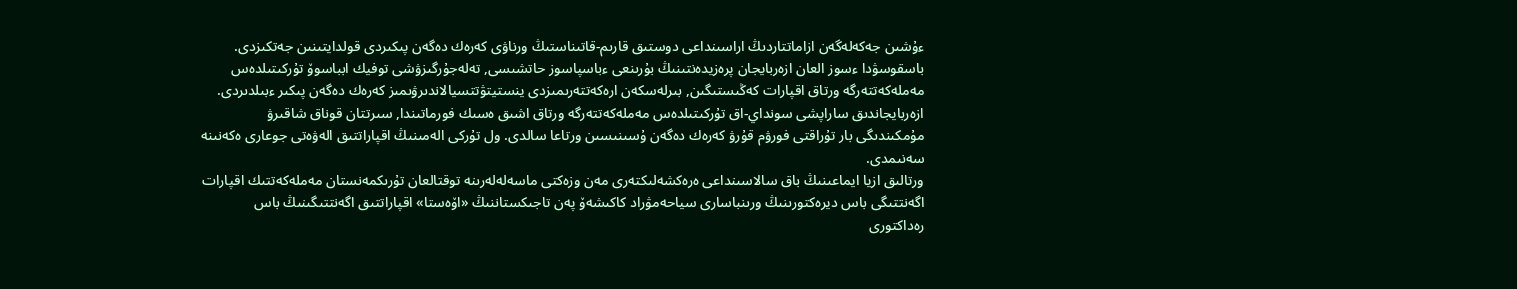ءۇشىن جەكەلەگەن ازاماتتاردىڭ اراسىنداعى دوستىق قارىم-قاتىناستىڭ ورناۋى كەرەك دەگەن پىكىردى قولدايتىنىن جەتكىزدى.
باسقوسۋدا ءسوز العان ازەربايجان پرەزيدەنتىنىڭ بۇرىنعى ءباسپاسوز حاتشىسى, تەلەجۇرگىزۋشى توفيك ابباسوۆ تۇركىتىلدەس مەملەكەتتەرگە ورتاق اقپارات كەڭىستىگىن, بىرلەسكەن ارەكەتتەرىمىزدى ينستيتۋتتسيالاندىرۋىمىز كەرەك دەگەن پىكىر ءبىلدىردى. ازەربايجاندىق ساراپشى سونداي-اق تۇركىتىلدەس مەملەكەتتەرگە ورتاق اشىق ەسىك فورماتىندا, سىرتتان قوناق شاقىرۋ مۇمكىندىگى بار تۇراقتى فورۋم قۇرۋ كەرەك دەگەن ۇسىنىسىن ورتاعا سالدى. ول تۇركى الەمىنىڭ اقپاراتتىق الەۋەتى جوعارى ەكەنىنە سەنىمدى.
ورتالىق ازيا ايماعىنىڭ باق سالاسىنداعى ەرەكشەلىكتەرى مەن وزەكتى ماسەلەلەرىنە توقتالعان تۇرىكمەنستان مەملەكەتتىك اقپارات اگەنتتىگى باس ديرەكتورىنىڭ ورىنباسارى سياحەمۋراد كاكىشەۆ پەن تاجىكستاننىڭ «اۆەستا» اقپاراتتىق اگەنتتىگىنىڭ باس رەداكتورى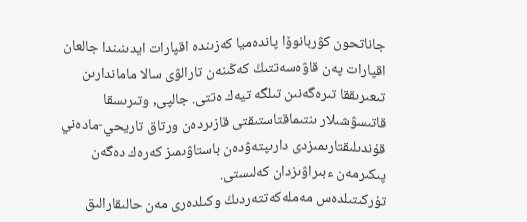جاناتحون كۋربانوۆا پاندەميا كەزىندە اقپارات ايدىنىندا جالعان اقپارات پەن قاۋەسەتتىڭ كەڭىنەن تارالۋى سالا ماماندارىن تىعىرىققا تىرەگەنىن تىلگە تيەك ەتتى. جالپى, وتىرىسقا قاتىسۋشىلار ىنتىماقتاستىقتى قازىردەن ورتاق تاريحي-مادەني قۇندىلىقتارىمىزدى دارىپتەۋدەن باستاۋىمىز كەرەك دەگەن پىكىرمەن ءبىراۋىزدان كەلىستى.
تۇركىتىلدەس مەملەكەتتەردىڭ وكىلدەرى مەن حالىقارالىق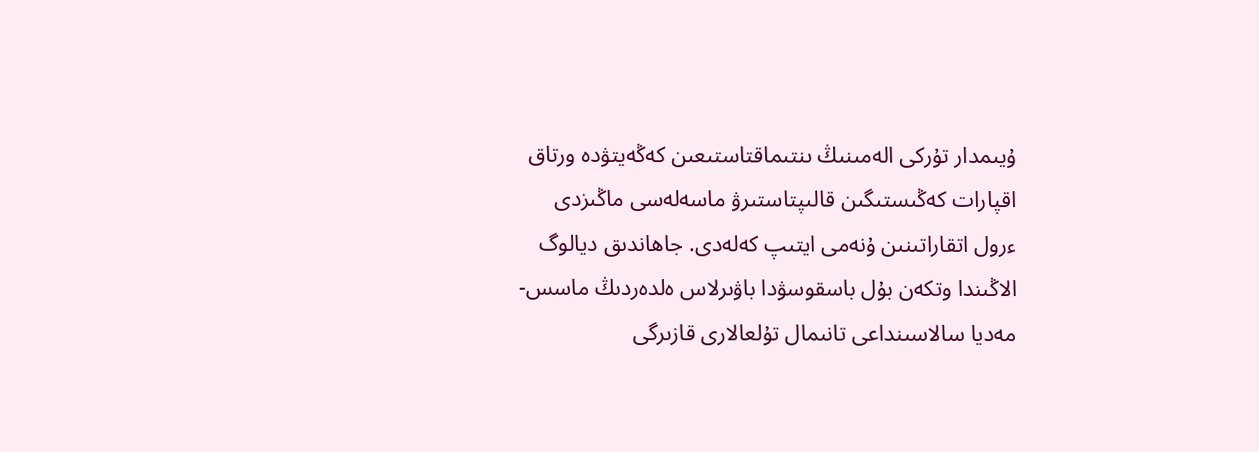ۇيىمدار تۇركى الەمىنىڭ ىنتىماقتاستىعىن كەڭەيتۋدە ورتاق اقپارات كەڭىستىگىن قالىپتاستىرۋ ماسەلەسى ماڭىزدى ءرول اتقاراتىنىن ۇنەمى ايتىپ كەلەدى. جاھاندىق ديالوگ الاڭىندا وتكەن بۇل باسقوسۋدا باۋىرلاس ەلدەردىڭ ماسس-مەديا سالاسىنداعى تانىمال تۇلعالارى قازىرگى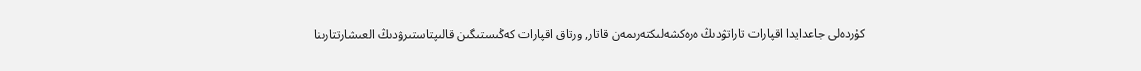كۇردەلى جاعدايدا اقپارات تاراتۋدىڭ ەرەكشەلىكتەرىمەن قاتار, ورتاق اقپارات كەڭىستىگىن قالىپتاستىرۋدىڭ العىشارتتارىنا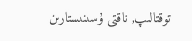توقتالىپ, ناقتى ۇسىنىستارىن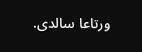ورتاعا سالدى.